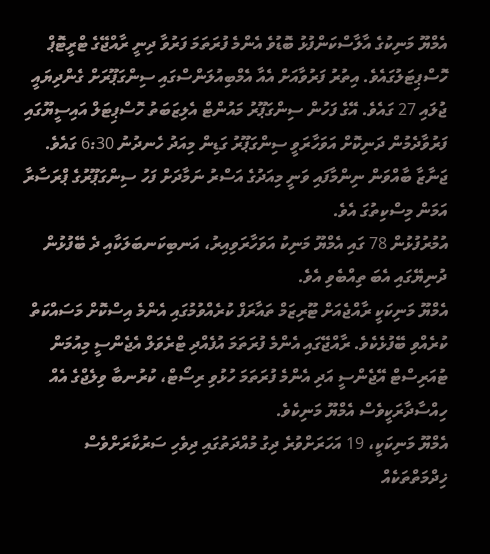އެމްޔޫ މަނިކުގެ އާލާސްކަންފުޅު ބޮޑުވެ އެންމެ ފުރަތަމަ ފަރުވާ ދިނީ ރާއްޖޭގެ ޓްރީޓޮޕް ހޮސްޕިޓަލުގައެވެ. އިތުރު ފަރުވާއަށް އެއާ އެމްބިއުލަންސްގައި ސިންގަޕޫރަށް ގެންދިޔައީ ޖުލައި 27 ގައެވެ. އޭގެ ފަހުން ސިންގަޕޫރު މައުންޓް އެލިޒަބަތު ހޮސްޕިޓަލް އައިސީޔޫގައި ފަރުވާދެމުން ދަނިކޮށް އަވަހާރަވީ ސިންގަޕޫރު ގަޑިން މިއަދު ހެނދުނު 6:30 ގައެވެ. ޖަނާޒާ ބާއްވަން ނިންމާފައި ވަނީ މިއަދުގެ އަސްރު ނަމާދަށް ފަހު ސިންގަޕޫރުގެ ޕްރަސާރާ އަމަން މިސްކިތުގަ އެވެ.
އުމުރުފުޅުން 78 ގައި އެމްޔޫ މަނިކު އަވަހާރަވިއިރު، އަނބިކަނބަލަކާއި ދެ ބޭފުޅުން ދުނިޔޭގައި އެބަ ތިއްބެވި އެވެ.
އެމްޔޫ މަނިކަކީ ރާއްޖެއަށް ޓޫރިޒަމް ތައާރަފް ކުރެއްވުމުގައި އެންމެ އިސްކޮށް މަސައްކަތް ކުރެއްވި ބޭފުޅެކެވެ. ރާއްޖޭގައި އެންމެ ފުރަތަމަ އުފެއްދި ޓްރެވަލް އެޖެންސީ މިއުމަން ޓުއަރިސްޓް އޭޖެންސީ އަދި އެންމެ ފުރަތަމަ ހުޅުވި ރިސޯޓް، ކުރުނބާ ވިލެޖްގެ އެއް ހިއްސާދާރަކީވެސް އެމްޔޫ މަނިކެވެ.
އެމްޔޫ މަނިކަކީ، 19 އަހަރަށްވުރެ ދިގު މުއްދަތުގައި ދިވެހި ސަރުކާރަށްވެސް ޚިދްމަތްތަކެއް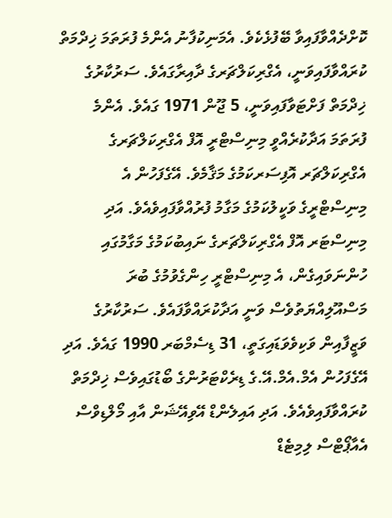ކޮށްދެއްވާފައިވާ ބޭފުޅެކެވެ. އެމަނިކުފާނު އެންމެ ފުރަތަމަ ޚިދްމަތް ކުރައްވާފައިވަނީ، އެގްރިކަލްޗަރގެ ދާއިރާގައެވެ. ސަރުކާރުގެ ޚިދްމަތް ފަށްޓަވާފައިވަނީ، 5 ޖޫން 1971 ގައެވެ. އެންމެ ފުރަތަމަ އަދާކުރެއްވީ މިނިސްޓްރީ އޮފް އެގްރިކަލްޗަރގެ އެގްރިކަލްޗަރ އޮފިސަރކަމުގެ މަޤާމެވެ. އޭގެފަހުން އެ މިނިސްޓްރީގެ ވަކީލުކަމުގެ މަގާމު ފުރުއްވާފައިވެއެވެ. އަދި މިނިސްޓަރ އޮފް އެގްރިކަލްޗަރގެ ނައިބުކަމުގެ މަގާމުގައި ހުންނަވައިގެން، އެ މިނިސްޓްރީ ހިންގެވުމުގެ ބުރަ މަސްއޫލިއްޔަތުވެސް ވަނީ އަދާކުރައްވާފައެވެ. ސަރުކާރުގެ ވަޒީފާއިން ވަކިވެވަޑައިގަތީ، 31 ޑިސެމްބަރ 1990 ގައެވެ. އަދި އޭގެފަހުން އެމް.އެމް.އޭ.ގެ ޑިރެކްޓަރުންގެ ބޯޑުގައިވެސް ޚިދްމަތް ކުރައްވާފައިވެއެވެ. އަދި އައިލެންޑް އޭވިއޭޝަން އާއި މޯލްޑިވްސް އެއާޕޯޓްސް ލިމިޓެޑް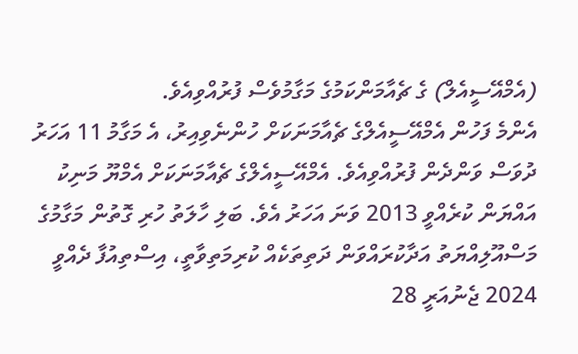(އެމްއޭސީއެލް) ގެ ޗެއާމަންކަމުގެ މަގާމުވެސް ފުރުއްވިއެވެ.
އެންމެ ފަހުން އެމްއޭސީއެލްގެ ޗެއާމަނަކަށް ހުންނެވިއިރު، އެ މަގާމު 11 އަހަރު ދުވަސް ވަންދެން ފުރުއްވިއެވެ. އެމްއޭސީއެލްގެ ޗެއާމަނަކަށް އެމްޔޫ މަނިކު އައްޔަން ކުރެއްވީ 2013 ވަނަ އަހަރު އެވެ. ބަލި ހާލަތު ހުރި ގޮތުން މަގާމުގެ މަސްއޫލިއްޔަތު އަދާކުރައްވަން ދަތިތަކެއް ކުރިމަތިވާތީ، އިސްތިއުފާ ދެއްވީ 2024 ޖެނުއަރީ 28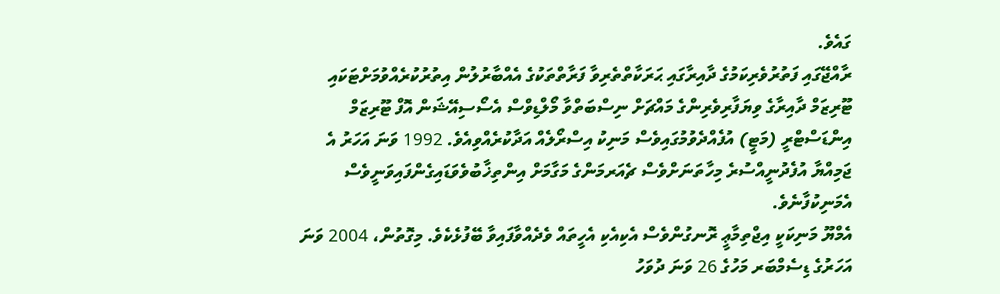ގައެވެ.
ރާއްޖޭގައި ފަތުރުވެރިކަމުގެ ދާއިރާގައި ޙަރަކާތްތެރިވާ ފަރާތްތަކުގެ އެއްބާރުލުން އިތުރުކުރެއްވުމަށްޓަކައި ޓޫރިޒަމް ދާއިރާގެ ވިޔަފާރިވެރިންގެ މައްޗަށް ނިސްބަތްވާ މޯލްޑިވްސް އެސޯސިއޭޝަން އޮފް ޓޫރިޒަމް އިންޑަސްޓްރީ (މަޓީ) އުފެއްދެވުމުގައިވެސް މަނިކު އިސްރޯލެއް އަދާކުރެއްވިއެވެ. 1992 ވަނަ އަހަރު އެ ޖަމިއްޔާ އުފެދުނީއްސުރެ މިހާތަނަށްވެސް ޗެއަރމަންގެ މަގާމަށް އިންތިޚާބުވެވަޑައިގެންފައިވަނީވެސް އެމަނިކުފާނެވެ.
އެމްޔޫ މަނިކަކީ އިޖްތިމާޢީ ރޮނގުންވެސް އެކިއެކި އެހީތައް ވެދެއްވާފައިވާ ބޭފުޅެކެވެ. މިގޮތުން، 2004 ވަނަ އަހަރުގެ ޑިސެމްބަރ މަހުގެ 26 ވަނަ ދުވަހު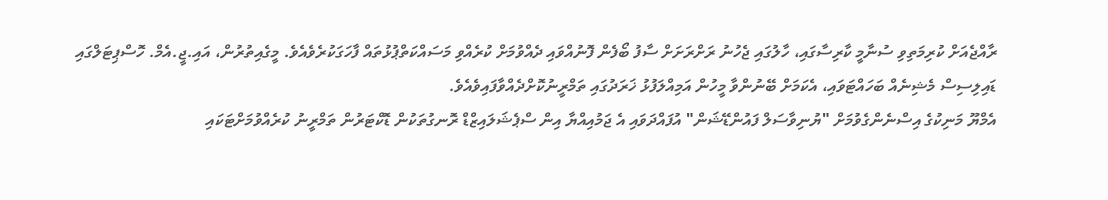ރާއްޖެއަށް ކުރިމަތިވި ސުނާމީ ކާރިސާގައި، ހާލުގައި ޖެހުނު ރަށްރަށަށް ސާފު ބޯފެން ފޮނުއްވައި ދެއްވުމަށް ކުރެއްވި މަސައްކަތްޕުޅުތައް ފާހަގަކުރެވެއެވެ. މީގެއިތުރުން، އައި.ޖީ.އެމް. ހޮސްޕިޓަލްގައި ޑައިލިސިސް މެޝިނެއް ބަހައްޓަވައި، އެކަމަށް ބޭނުންވާ މީހުން އަމިއްލަފުޅު ޚަރަދުގައި ތަމްރީނުކޮށްދެއްވާފައިވެއެވެ.
އެމްޔޫ މަނިކުގެ އިސްނެންގެވުމަށް "ޔުނިވާސަލް ފައުންޑޭޝަން" އުފައްދަވައި އެ ޖަމުއިއްޔާ އިން ސްޕެޝަލައިޒްޑް ރޮނގުތަކުން ޑޮކްޓަރުން ތަމްރީނު ކުރެއްވުމަށްޓަކައި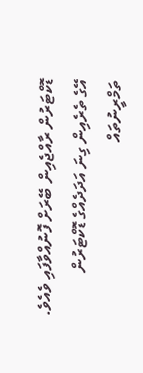ޑޮކްޓަރުން ރާއްޖެއިން ބޭރަށް ފޮނުއްވާފައި ވެއެވެ. އޭގެ ތެރެއިން ގިނަ އަދަދެއްގެ ޑޮކްޓަރުން ތަމްރީނުތައް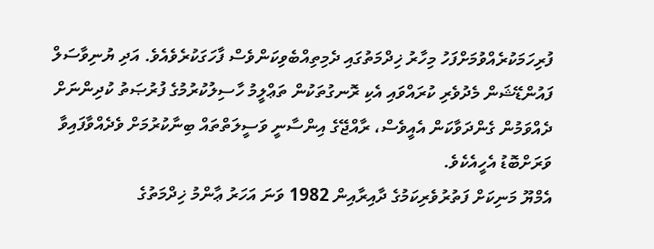ފުރިހަމަކުރެއްވުމަށްފަހު މިހާރު ޚިދްމަތުގައި ދެމިތިއްބެވިކަންވެސް ފާހަގަކުރެވެއެވެ. އަދި ޔުނިވާސަލް ފައުންޑޭޝަން މެދުވެރި ކުރައްވައި އެކި ރޮނގުތަކުން ތަޢްލީމު ހާސިލުކުރުމުގެ ފުރުޞަތު ކުދިންނަށް ދެއްވަމުން ގެންދަވާކަން އެއީވެސް، ރާއްޖޭގެ އިންސާނީ ވަސީލަތްތައް ބިނާކުރުމަށް ވެދެއްވާފައިވާ ވަރަށްބޮޑު އެހީއެކެވެ.
އެމްޔޫ މަނިކަށް ފަތުރުވެރިކަމުގެ ދާއިރާއިން 1982 ވަނަ އަހަރު ޢާންމު ޚިދްމަތުގެ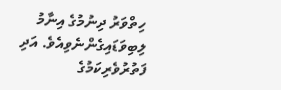ހިތްވަރު ދިނުމުގެ އިނާމު ލިބިވަޑައިގެންނެވިއެވެ. އަދި ފަތުރުވެރިކަމުގެ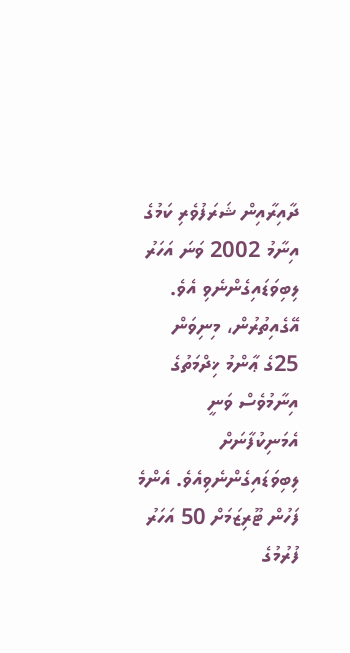ދާއިރާއިން ޝަރަފުވެރި ކަމުގެ އިނާމު 2002 ވަނަ އަހަރު ލިބިވަޑައިގެންނެވި އެވެ. އޭގެއިތުރުން، މިނިވަން 25ގެ ޢާންމު ޚިދްމަތުގެ އިނާމުވެސް ވަނީ އެމަނިކުފާނަށް ލިބިވަޑައިގެންނެވިއެވެ. އެންމެ ފަހުން ޓޫރިޒަމަށް 50 އަހަރު ފުރުމުގެ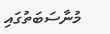މުނާސަބަތުގައި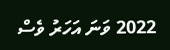2022 ވަނަ އަހަރު ވެސް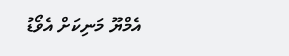އެމްޔޫ މަނިކަށް އެވޯޑު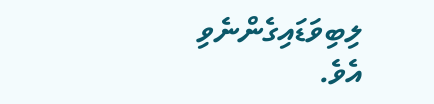ލިބިވަޑައިގެންނެވި އެވެ.